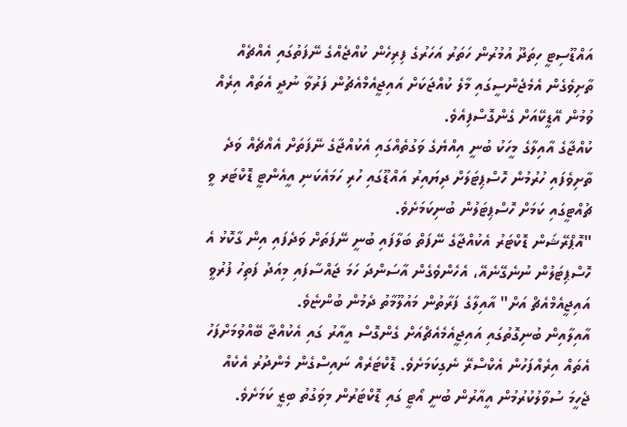އައްޑޫސިޓީ ހިތަދޫ އުމުރުން ހަތަރު އަހަރުގެ ފިރިހެން ކުއްޖެއްގެ ނޭފަތުގައި އެއްޗެއް ތާށިވެގެން އެމެޖެންސީގައި މާލެ ކުއްޖަކަށް އައިޖީއެމްއެޗުން ފަރުވާ ނުދީ އެތައް އިރެއް ވުމުން އޭޑީކޭއަށް ގެންގޮސްފިއެވެ.
ކުއްޖާގެ އާއިލާގެ މީހަކު ބުނީ އިއްޔެގެ ވަގުތެއްގައި އެކުއްޖާގެ ނޭފަތަށް އެއްޗެއް ވަދެ ތާށިވެފައި ހުރުމުން ހޮސްޕިޓަލަށް ދިޔައިރު އައްޑޫގައި ހުރި ހަމައެކަނި އީއެންޓީ ޑޮކްޓަރ ވީ ޗުއްޓީގައި ކަމަށް ހޮސްޕިޓަލުން ބުނިކަމަށެވެ.
"އޮޕްރޭޝަން ޑޮކްޓަރު އެކުއްޖާގެ ނޭފަތް ބަލާފައި ބުނީ ނޭފަތަށް ވަދެފައި އިން ގާކޮޅު އެ ހޮސްޕިޓަލުން ނުނެގޭނެއޭ، އެހެންވެގެން އާސަންދަ ހަމަ ޖައްސާފައި މިއަދު ފަތިހު ފުރުވީ އައިޖީއެމްއެޗް އަށް" އާއިލާގެ ފަރާތުން މައުލޫމާތު ދެމުން ބުންޏެވެ.
އާއިލާއިން ބުނިގޮތުގައި އައިޖީއެމެއެޗްއަށް ގެންގޮސް އީއާރު ގައި އެކުއްޖާ ބޭއްވުމަށްފަހު އެތައް އިރެއްފަހުން އެކްސްރޭ ނެގިކަމަށެވެ. ޑޮކްޓަރެއް ނައިސްގެން މެންދުރު އެކެއް ޖެހީމަ ސުވާލުކުރުމުން އީއާރުން ބުނީ އޯޓީ ގައި ޑޮކްޓަރުން މިވަގުތު ބިޒީ ކަމަށެވެ.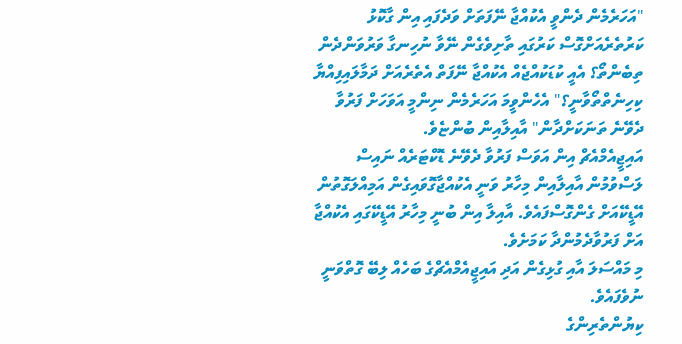"އަހަރެމެން ދެންވީ އެކުއްޖާ ނޭފަތަށް ވަދެފައި އިން ގާކޮޅު ކަރުތެރެއަށްގޮސް ކަރުގައި ތާށިވެގެން ނޭވާ ނުހިނގާ ވަރުވަންދެން ތިބެންތޯ؟ އެއީ ކުޑަކުއްޖެއް އެކުއްޖާ ނޭފަތް އެތެރެއަށް ދަމާލައިފިއްޔާ ކިހިނެތްތޯވާނީ؟" އެހެންވީމަ އަހަރެމެން ނިންމީ އަވަހަށް ފަރުވާ ދެވޭނެ ތަނަކަށްދާން" އާއިލާއިން ބުންޏެވެ.
އައިޖީއެމްއެޗް އިން އަވަސް ފަރުވާ ދެވޭނެ ޑޮކްޓަރެއް ނައިސް ލަސްވުމުން އާއިލާއިން މިހާރު ވަނީ އެކުއްޖާގޮވައިގެން އަމިއްލަގޮތުން އޭޑީކޭއަށް ގެންގޮސްފައެވެ. އާއިލާ އިން ބުނީ މިހާރު އޭޑީކޭގައި އެކުއްޖާ އަށް ފަރުވާދެމުންދާ ކަމަށެވެ.
މި މައްސަލަ އާއި ގުޅިގެން އަދި އައިޖީއެމްއެޗްގެ ބަހެއް ލިބޭ ގޮތްވަނީ ނުވެފައެވެ.
ކިޔުންތެރިންގެ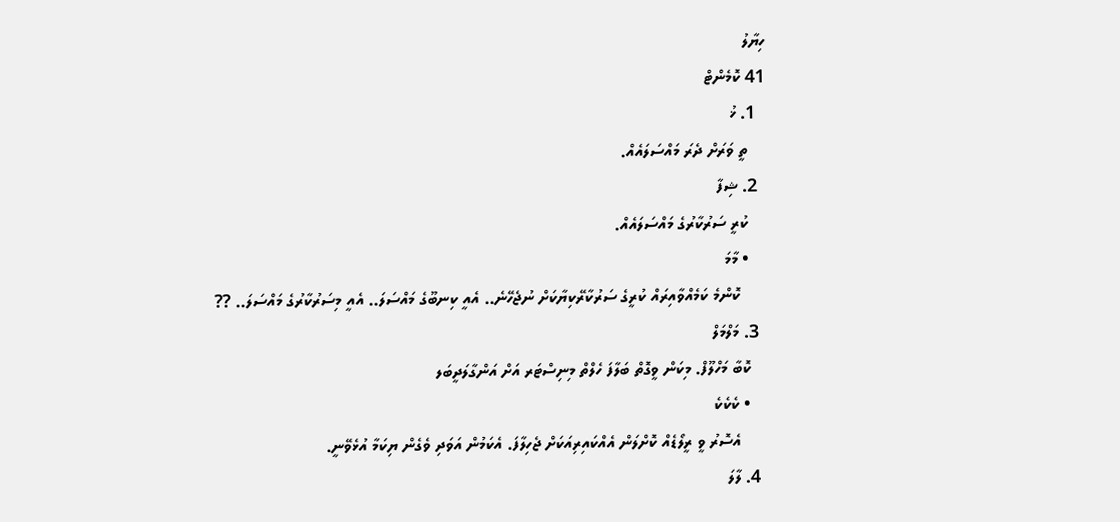ހިޔާލު
41 ކޮމެންޓް
  1. ޚު
    ތީ ވަރަށް ދެރަ މައްސަލައެއް.
  2. ޝިފާ
    ކުރީ ސަރުކާރުގެ މައްސަލައެއް.
    • މާމަ
      ކޮންމެ ކަމެއްވާއިރައް ކުރީގެ ސަރުކާރޭކިޔާކަށް ނުޖެހޭނެ.. އެއީ ކިނބޫގެ މައްސަލަ.. އެއީ މިސަރުކާރުގެ މައްސަލަ.. ??
  3. މަލްމަލް
    ކޮބާ މަހްލޫފް. މިކަން ވީގޮތް ބަލާފަ ހެލްތް މިނިސްޓަރ އަށް އަންގާލަދީބަލ
    • ކެކެކެ
      އެސޮރު ވީ ރީލޯޑެއް ކޮށްލަން އެއްކައިރިއަކަށް ޖެހިލާފަ. އެކަމުން އަވަދި ވެގެން ޔިކަމާ އުޅެވޭނީ.
  4. ލާލަ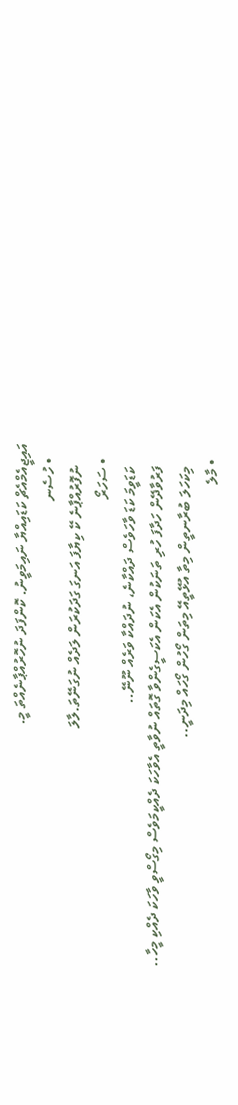އައިޖީއެމްއެޗް ކަޑައިއްޔާ ނައިމަވީނު. ކޮންފަދަ ނުހޮރުއްޕާނެއްތަ މީ.
    • ހުސެނ
      ނުފޮރުއްޕާނެ ކޭ ކިޔާފަ އަނގަ ގަދަކުރަން ލަދެއް ނުގަނޭތަ.ލާލަ
    • ސަހަރޯ
      ކަޑަވީމަ ކަޑަ ވާހަވެސް ދައްކާނެ، ނުދައްކާ ވަރެއް ނޫނޭ..
      ފަރުވާދޭން ހަދާފަ ހުރި ތަނަކުން އެކަން އެކަސީގެންވާ ގޮތައް ނުވާތީ އެވާހަކަ ދެއްކީމަވެސް މިގޯސްވީ ވާހަކަ ދެއްކި މީހާ..
      މިކަހަލަ ބުރާނތީން މިތާ އުޅޭތީއޭ މިތަން ގޯހުން ގޯހައް މިދަނީ..
    • މާލެ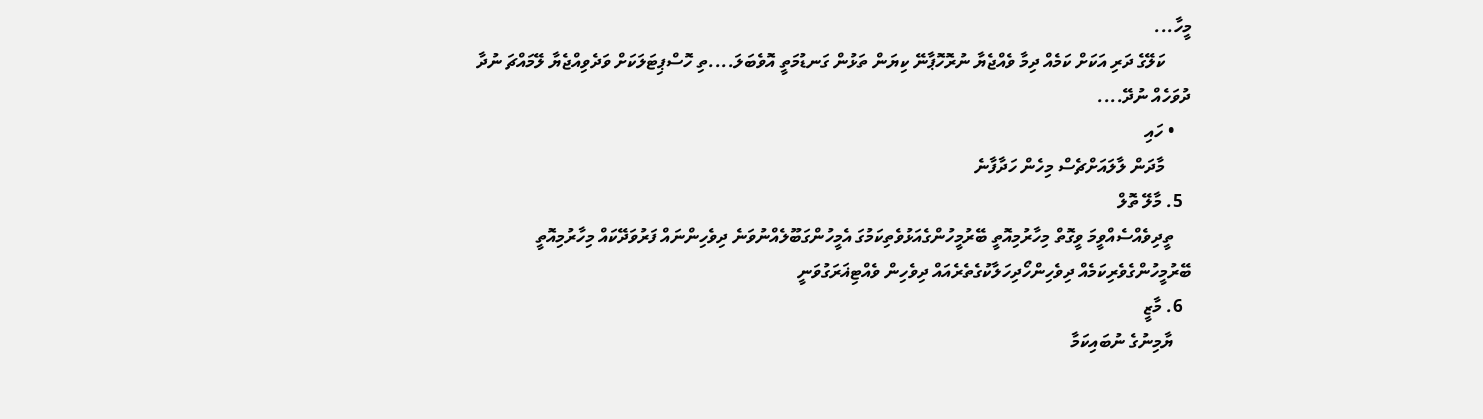މީހާ...
      ކަލޭގެ ދަރި އަކަށް ކަމެއް ދިމާ ވެއްޖެޔާ ނުރޮހޮޕާނޭ ކިޔަން ތަޅުން ގަނޑުމަތީ އޮވެބަލަ....ތި ހޮސްޕިޓަލަކަށް ވަދެވިއްޖެޔާ ލޭމައްޗަ ނުދާ ދުވަހެއް ނުދޭ....
    • ހައި
      މާދަން ލާލައަށްޗެސް މިހެން ހަދާފާނެ
  5. މާލޭ ތޮލް
    ތީދިވެއްސެއްވީމަ ވީގޮތް މިހާރުމިއޮތީ ބޭރުމީހުންގެއަޅުވެތިކަމުގަ އެމީހުންގަބޫލެއްނުވަނެ ދިވެހިންނައް ފަރުވަދޭކައް މިހާރުމިއޮތީ ބޭރުމީހުންގެވެރިކަމެއް ދިވެހިންހޯދިހަލާކުގެތެރެއައް ދިވެހިން ވެއްޓިޣަރަގުވަނީ
  6. މާޒީ
    ޔާމިނުގެ ނުބައިކަމާ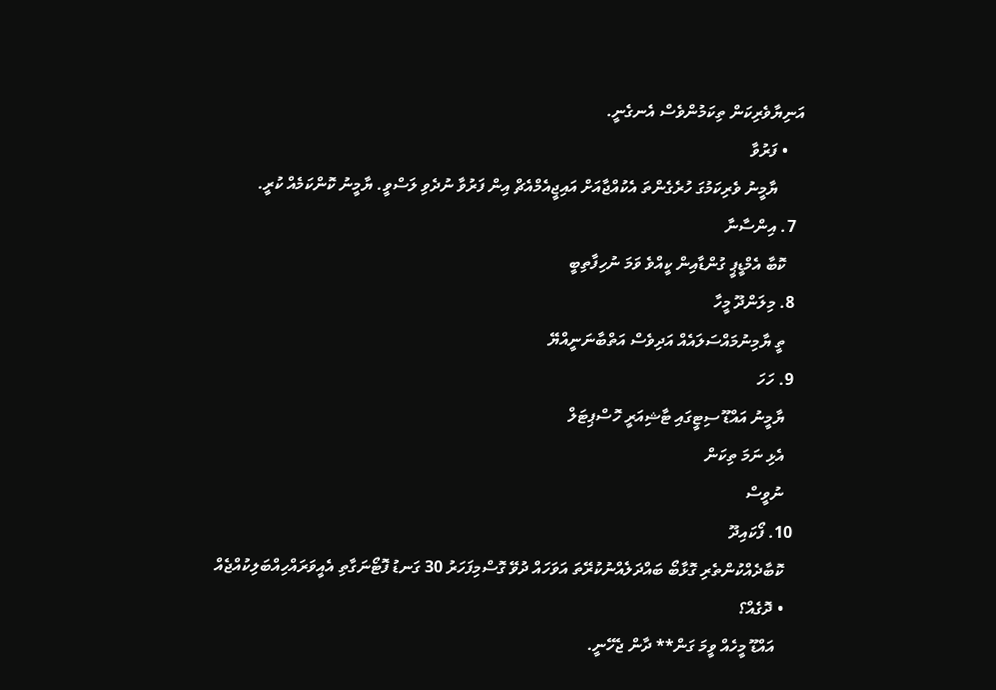އަނިޔާވެރިކަން ތިކަމުންވެސް އެނގެނީ.
    • ފަރުވާ
      ޔާމީނު ވެރިކަމުގަ ހުރެގެންތަ އެކުއްޖާއަށް އައިޖީއެމްއެޗް އިން ފަރުވާ ނުދެވި ލަސްވީ. ޔާމީނު ކޮންކަމެއް ކުރީ.
  7. އިންސާނާ
    ކޮބާ އެމްޑީޕީ ގުންޑާއިން ކީއްވެ ވަމަ ނުހިފާތިބީ
  8. މިލަންދޫ މީހާ
    ތީ ޔާމިނުމައްސަލައެއް އަދިވެސް އަތްބާނަނީއްޔޭ
  9. ހަހަ
    ޔާމީނު އައްޑޫ ސިޓީގައި ޓާޝިއަރީ ހޮސްޕިޓަލް
    އެޅި ނަމަ ތިކަން
    ނުވީސް
  10. ފޯކައިދޫ
    ކޮބާދެއްކުންތެރި ގޮޅާބޯ ބައްދަލެއްނުކުރޭތަ އަވަހައް ދުވޭ ގޮސްމިފަހަރު 30 ގަނޑު ފޮޓޯނަގާތި އެއީވަރައްހިއްބަލިކުއްޖެއް
    • ދޮގެއް؟
      އައްޑޫ މީހެއް ވީމަ ގަން** ދާން ޖެހޭނީ.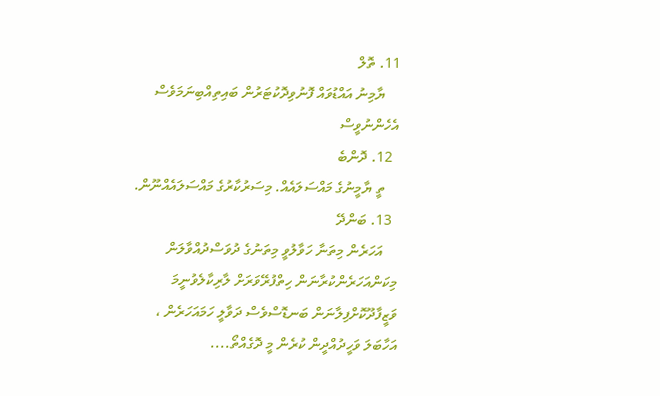11. ތޮލް
    ޔާމިނު އައްޑުވައް ފޮނުވިދޮކުޓަރުން ބައިތިއްބިނަމަވެސް އެހެންނުވީސް
  12. ދޮންބެ
    ތީ ޔާމީނުގެ މައްސަލައެއް. މިސަރުކާރުގެ މައްސަލައެއްނޫން.
  13. ބަންދޭ
    އަހަރެން މިތަނާ ހަވާލުވީ މިތަނުގެ ދުވަސްދުއްވާލަން މިކަންއަހަރެންކުރާނަން ހިތްފުރޭވަރަށް ލާރިކާލެވުނީމަ ވަޒީފާދޫކޮށްފިލާނަން ބަނޑޮސްވެސް ދަވާލީ ހަމައަހަރެން ، އަހާބަލަ ވަހީދުއްދީން ކުރެން މީ ދޮގެއްތޯ....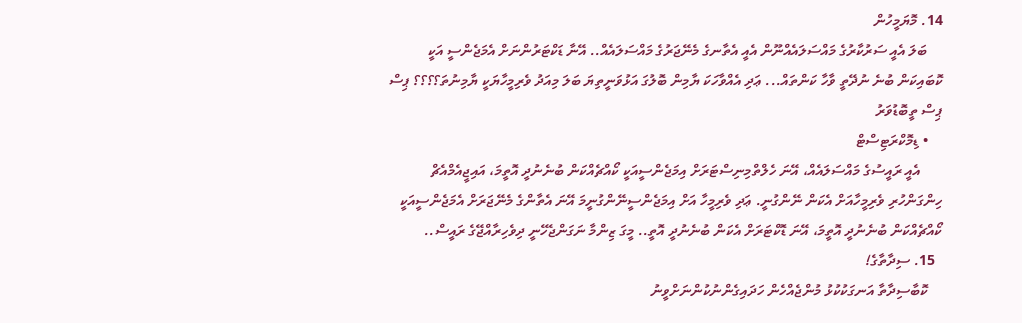14. މޮޔަމީހުން
    ބަލަ އެއީ ސަރުކާރުގެ މައްސަލައެއްނޫން އެއީ އެތާނގެ މެނޭޖަރުގެ މައްސަލައެއް.. އޭނާ ޑަކްޓަރުންނަށް އެމަޖެންސީ އަކީ ކޮބައިކަން ބުނެ ނުދޭތީ ވާހާ ކަންތައް... ޢަދި އެއްވާހަކަ ޔާމިން ބޮލުގަ އަޅުވަނީތިޔަ ބަލަ މިއަދު ވެރިމީހާޔަކީ ޔާމިނުތަ؟؟؟؟ ޕިސް ޕިސް ތީބޮޑުވަރު
    • ޑިމޮކްރަޓިސްޓް
      އެއީ ރައީސުގެ މައްސަލައެއް، އޭނަ ހެލްތްމިނިސްޓަރަށް އިމަޖެންސީއަކީ ކޯއްޗެއްކަން ބުނެނުދީ އޮތީމަ، އައިޖީއެމްއެޗް ހިންގަންހުރި ވެރިމީހާއަށް އެކަން ނޭންގުނީ. ޢަދި ވެރިމީހާ އަށް އިމަޖެންސީނޭންގުނީމަ އޭނަ އެތާންގެ މެނޭޖަރަށް އެމަޖެންސީއަކީ ކޯއްޗެއްކަން ބުނެނުދީ އޮތީމަ، އޭނަ ޑޮކްޓަރަށް އެކަން ބުނެނުދީ އޮތީ.. މީގަ ޒިންމާ ނަގަންޖެހޭނީ ދިވެހިރާއްޖޭގެ ރައީސް..
  15. ސިދާތާގެ!
    ކޮބާސިދާތާ އަނގަކުކުޅު މުންޖެއްހެން ހަދައިގެންނުކުންނަށްވީނު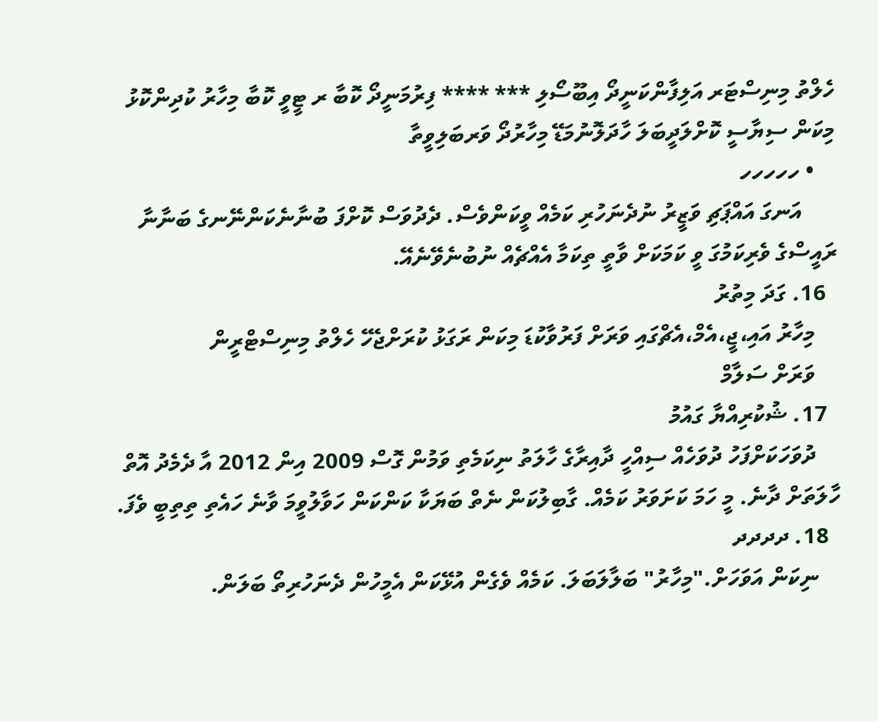ހެލްތު މިނިސްޓަރ އަލިފާންކަނީދޯ އިބޫސޯލި *** **** ފިރުމަނީދޯ ކޮބާ ރ ޓީވީ ކޮބާ މިހާރު ކުދިންކޮޅު މިކަން ސިޔާސީ ކޮށްލަދީބަލަ ހާދަލޮނުމަޑޭ މިހާރުދޯ ވަރބަލިވީތާ
    • ހހހހހ
      އަނގަ އައްޕަޗި ވަޒީރު ނުދެނަހުރި ކަމެއް ވީކަންވެސް. ދެދުވަސް ކޮށްފަ ބުނާނެކަންނޭނގެ ބަނާނާ ރައީސްގެ ވެރިކަމުގަ ވީ ކަމަކަށް ވާތީ ތިކަމާ އެއްޗެއް ނުބުނެވޭނެއޭ.
  16. ގަދަ މިތުރު
    މިހާރު އައި،ޖީ،އެމް،އެޗްގައި ވަރަށް ފަރުވާކުޑަ މިކަން ރަގަޅު ކުރަށްޖެހޭ ހެލްތު މިނިސްޓްރީން
    ވަރަށް ސަލާމް
  17. ޝުކުރިއްޔާ ގައުމު
    ދުވަހަކަށްފަހު ދުވަހެއް ސިއްހީ ދާއިރާގެ ހާލަތު ނިކަމެތި ވަމުން ގޮސް 2009 އިން 2012 އާ ދެމެދު އޮތް ހާލަތަށް ދާނެ. މީ ހަމަ ކަށަވަރު ކަމެއް. ގާބިލުކަން ނެތް ބަޔަކާ ކަންކަން ހަވާލުވީމަ ވާނެ ހައެތި ތިތިބީ ވެފަ.
  18. ދދދދ
    ނިކަން އަވަހަށް."މިހާރު" ބަލާލަބަލަ. ކަމެއް ވެގެން އުޅޭކަން އެމީހުން ދެނަހުރިތޯ ބަލަން.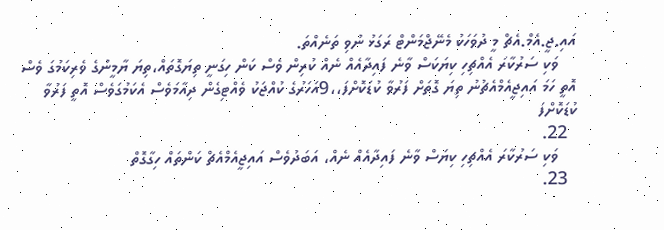އައި.ޖީ.އެމް.އެޗް މީ ދުވަހަކު މެނޭޖްމަންޓް ރަގަޅު ނުވި ތަނެއްތަ.
    ވަކި ސަރުކާރަ އެއްޗިހި ކިޔަކަސް ވާނެ ފައިދާއެއް ނެއް ކުރިން ވެސް ކަން ހިގަނީ ތިޔަގޮތައް،ތިޔަ ޔާމީނުގެ ވެރިކަމުގަ ވެސް އޮތީ ހަމަ އައިޖީއެމްއެޗުނު ތިޔަ ގޮތަށް ފަރުވާ ކުޑަކޮށްފަ،،9އަހަރުގެ ކުއްޖަކު ވެއްޓިގެން ދިއާމަވެސް އެކަމުގަވެސް އޮތީ ފަރުވާ ކުޑަކޮށްފަ
  22.
    ވަކި ސަރުކާރަ އެއްޗިހި ކިޔަސް ވާނެ ފައިދާއެއް ނެއް، އަބަދުވެސް އައިޖީއެމްއެޗް ކަންތައް ހިގާގޮތް
  23.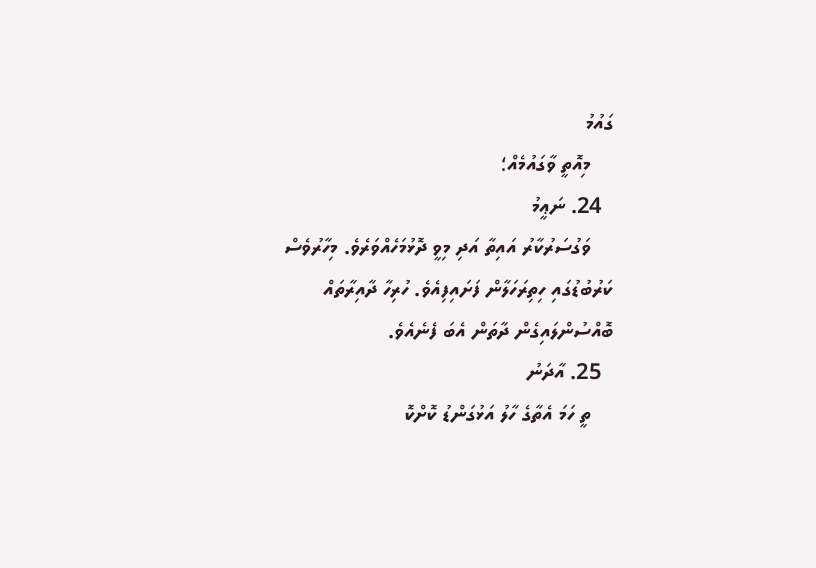ގައުމު
    މިއޮތީ ވާގައުމެއް؛
  24. ނަޢީމު
    ވަގުސަރުކާރު އައިތާ އަދި މިވީ ދޮޅުމަހެއްވަރެވެ. މިހާރުވެސް ކަރުބުޑުގައި ހިތިރަހަލާން ފަށައިފިއެވެ. ހުރިހާ ދާއިރާތައް ބޮއްސުންލައިގެން ދާތަން އެބަ ފެނެއެވެ.
  25. އާދަނު
    ތީ ހަމަ އެތާގެ ހާލު އަޅުގަންޑު ކޮށްކޮ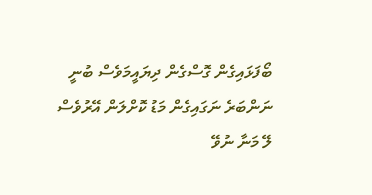ބޯފަޅައިގެން ގޮސްގެން ދިޔައީމަވެސް ބުނީ ނަންބަރެ ނަގައިގެން މަޑު ކޮށްލަން އޭރުވެސް ލޭ މަނާ ނުވޭ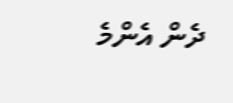ދެން އެންމެ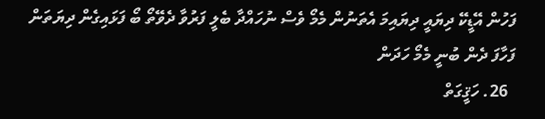ފަހުން އޭޑީކޭ ދިޔައީ ދިޔައިމަ އެތަނުން މެމޯ ވެސް ނުހައްދާ ބެލީ ފަރުވާ ދެވޭތޯ ބޯ ފަޅައިގެން ދިޔަތަން ފަހާފަ ދެން ބުނީ މެމޯ ހަދަން
  26. ހަޤީގަތް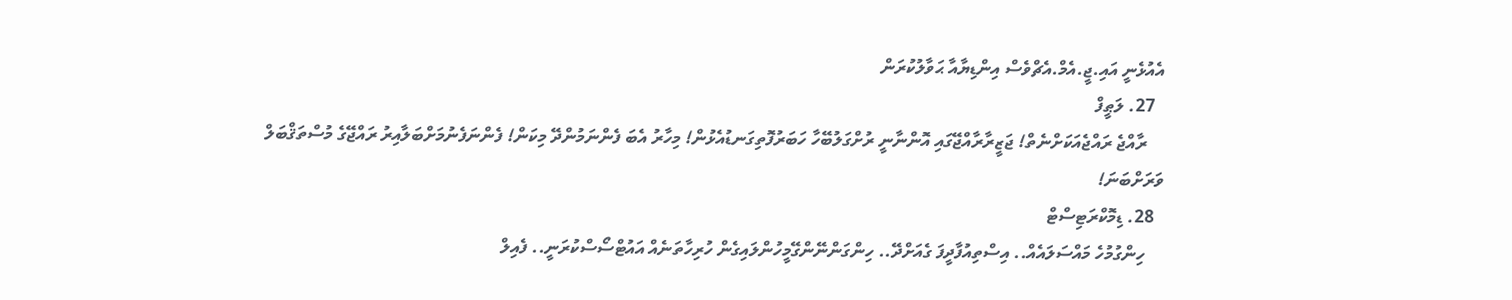އެއުޅެނީ އައި.ޖީ.އެމް.އެޗްވެސް އިންޑިޔާއާ ޙަވާލުކުރަން
  27. ލަޠީފް
    ރާއްޖެ ރައްޖެއަކަށްނެތް! ޖަޒީރާރާއްޖޭގައި އޮންނާނީ ރުށްގަލުބޭހާ ހަބަރުފޮތިގަނޑުއެޅުން! މިހާރު އެބަ ފެންނަމުންދޭ މިކަން! ފެންނަފެނުމަށްބަލާއިރު ރައްޖޭގެ މުސްތަޤްބަލް ވަރަށްބަނަ!
  28. ޑިމޮކްރަޓިސްޓް
    ހިންގުމުހެ މައްސަލައެއް.. އިސްތިއުފާދީފަ ގެއަށްދޭ.. ހިންގަންނޭންގޭމީހުންލައިގެން ހުރިހާތަނެއް އައުޓްސޯސްކުރަނީ.. ފެއިލް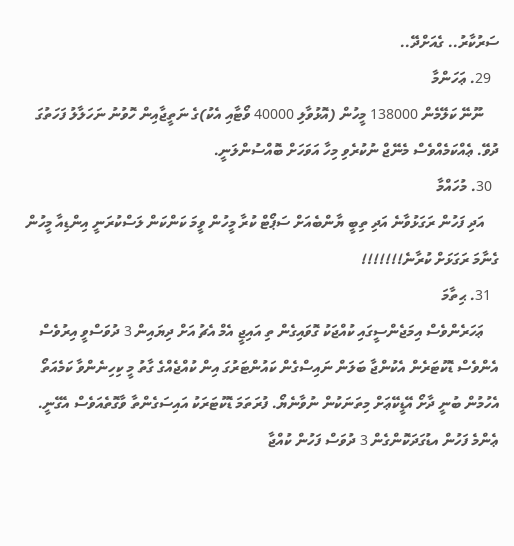ސަރުކާރު.. ގެއަށްދޭ..
  29. ޢަހަންމާ
    ނޫނޭ ކަލޭމެން 138000 މީހުން (އޮޅުވާލި 40000 ވޯޓާއި އެކު)ގެ ނަތީޖާއިން ހޮވުނު ނަހަލާލު ފަހަތުގަ ދުވޭ. ޢެއްކަމެއްވެސް މެނޭޖް ނުކުރެވި މިހާ އަވަހަށް ބޮއްސުންލަނީ.
  30. މުހައްމާ
    އަދި ފަހުން ރަގަޅުވާނެ އަދި ތިބީ ޔާންބެއަށް ސަޕޯޓް ކުރާ މީހުން ވީމަ ކަންކަން ލަސްކުރަނީ އިންޑިއާ މީހުން ގެނާމަ ރަގަޅަށް ކުރާނެ!!!!!!!
  31. ޙިތާމަ
    ޢަހަރެންވެސް އިމަޖެންސީގައި ކުއްޖަކު ގޮވައިގެން ތި އައިޖީ އެމް އެޗު އަށް ދިޔައިން 3 ދުވަސްވީ އިރުވެސް އެންވެސް ޑޮކުޓަރެން އެކުންޖާ ބަލަން ނައިސްގެން ކައުންޓަރުގަ އިން ކުއްޖެއްގެ ގާތު މީ ކިހިނެންވާ ކަމެއަތޯ އެހުމުން ބުނީ ދާށޯ އޭޑީކޭޢަށް މިތަނަކުން ނުވާނެޔޯ. ފުރަތަމަ ޑޮކުޓަރަކު އައިސަގެންތާ ވާގޮތެއަވެސް އެގޭނީ. ޢެންމެ ފަހުން އޑުގަދަކޮންގެން 3 ދުވަސް ފަހުން ކުއްޖާ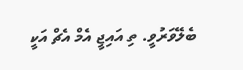ބެލޭވަރުވީ. ތި އައިޖީ އެމް އެޗް އަކީ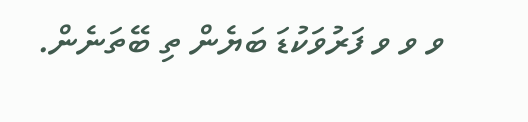ވ ވ ވ ފަރުވަކުޑަ ބަޔެން ތި ބޭތަނެން.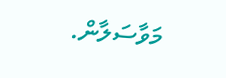މަވާސަލާން.